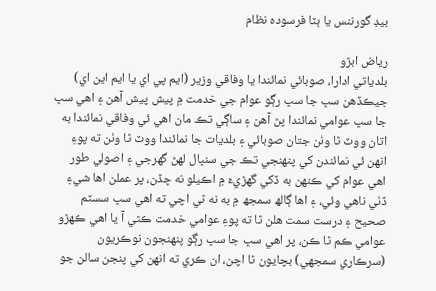بيڊ گورننس يا ٻٽا فرسوده نظام

رياض ابڙو
بلدياتي ادارا، صوبائي نمائندا يا وفاقي وزير (ايم پي اي يا ايم اين اي) جيڪڏهن سڀ جا سڀ رڳو عوام جي خدمت ۾ پيش پيش آهن ۽ اهي سڀ جا سڀ عوامي نمائندا پڻ آهن ۽ ساڳي تڪ مان اهي ئي وفاقي نمائندا به اتان ووٽ ٿا وٺن جتان صوبائي ۽ بلديات جا نمائندا ووٽ ٿا وٺن ته پوءِ انهن ئي نمائندن کي پنهنجي تڪ جي سنڀال لهڻ گهرجي ۽ اصولي طور اهي عوام کي ڪنهن به ڏکي گهڙيءَ ۾ اڪيلو نه ڇڏن، پر عملن اها شيءِ ڏٺي ناهي وئي، ۽ اها ڳالھ سمجھ ۾ به نه ٿي اچي ته اهي سڀ سسٽم صحيح ۽ درست سمت هلن ٿا ته پوءِ عوامي خدمت ڪٿي آ يا اهي ڪهڙو عوامي ڪم ٿا ڪن، پر اهي سڀ جا سڀ رڳو پنهنجون نوڪريون (سرڪاري سمجهي) بچايون ٿا اچن، ان ڪري ته انهن کي پنجن سالن جو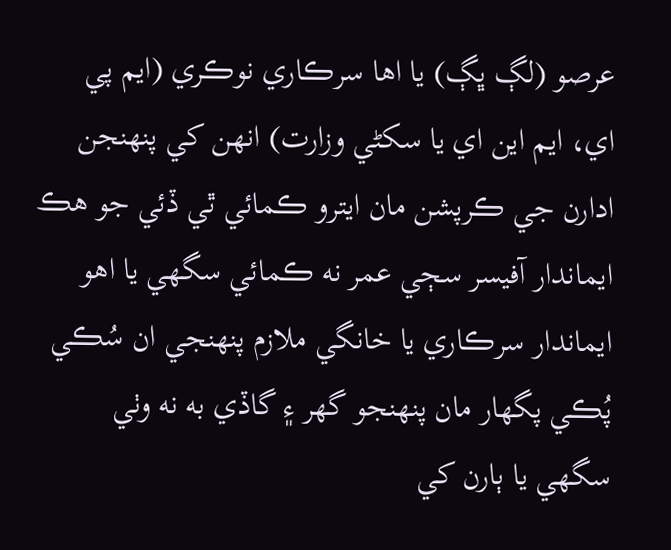عرصو (لڳ ڀڳ) يا اها سرڪاري نوڪري (ايم پي اي، ايم اين اي يا سکڻي وزارت) انهن کي پنهنجن ادارن جي ڪرپشن مان ايترو ڪمائي ٿي ڏئي جو هڪ ايماندار آفيسر سڄي عمر نه ڪمائي سگهي يا اهو ايماندار سرڪاري يا خانگي ملازم پنهنجي ان سُڪي پُڪي پگهار مان پنهنجو گهر ۽ گاڏي به نه وٺي سگهي يا ٻارن کي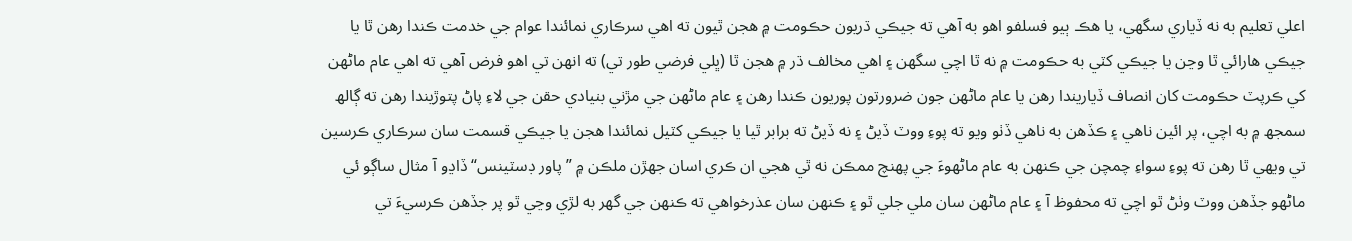اعلي تعليم به نه ڏياري سگهي، يا هڪ ٻيو فسلفو اهو به آهي ته جيڪي ڌريون حڪومت ۾ هجن ٿيون ته اهي سرڪاري نمائندا عوام جي خدمت ڪندا رهن ٿا يا جيڪي هارائي ٿا وڃن يا جيڪي کٽي به حڪومت ۾ نه ٿا اچي سگهن ۽ اهي مخالف ڌر ۾ هجن ٿا (ڀلي فرضي طور تي) ته انهن تي اهو فرض آهي ته اهي عام ماڻهن کي ڪرپٽ حڪومت کان انصاف ڏياريندا رهن يا عام ماڻهن جون ضرورتون پوريون ڪندا رهن ۽ عام ماڻهن جي مڙني بنيادي حقن جي لاءِ پاڻ پتوڙيندا رهن ته ڳالھ سمجھ ۾ به اچي، پر ائين ناهي ۽ ڪڏهن به ناهي ڏٺو ويو ته پوءِ ووٽ ڏيڻ ۽ نه ڏيڻ ته برابر ٿيا يا جيڪي کٽيل نمائندا هجن يا جيڪي قسمت سان سرڪاري ڪرسين تي ويهي ٿا رهن ته پوءِ سواءِ چمچن جي ڪنهن به عام ماڻهوءَ جي پهنچ ممڪن نه ٿي هجي ان ڪري اسان جهڙن ملڪن ۾ ”پاور ڊسٽينس“ ڏاڍو آ مثال ساڳو ئي ماڻهو جڏهن ووٽ وٺڻ ٿو اچي ته محفوظ آ ۽ عام ماڻهن سان ملي جلي ٿو ۽ ڪنهن سان عذرخواهي ته ڪنهن جي گهر به لڙي وڃي ٿو پر جڏهن ڪرسيءَ تي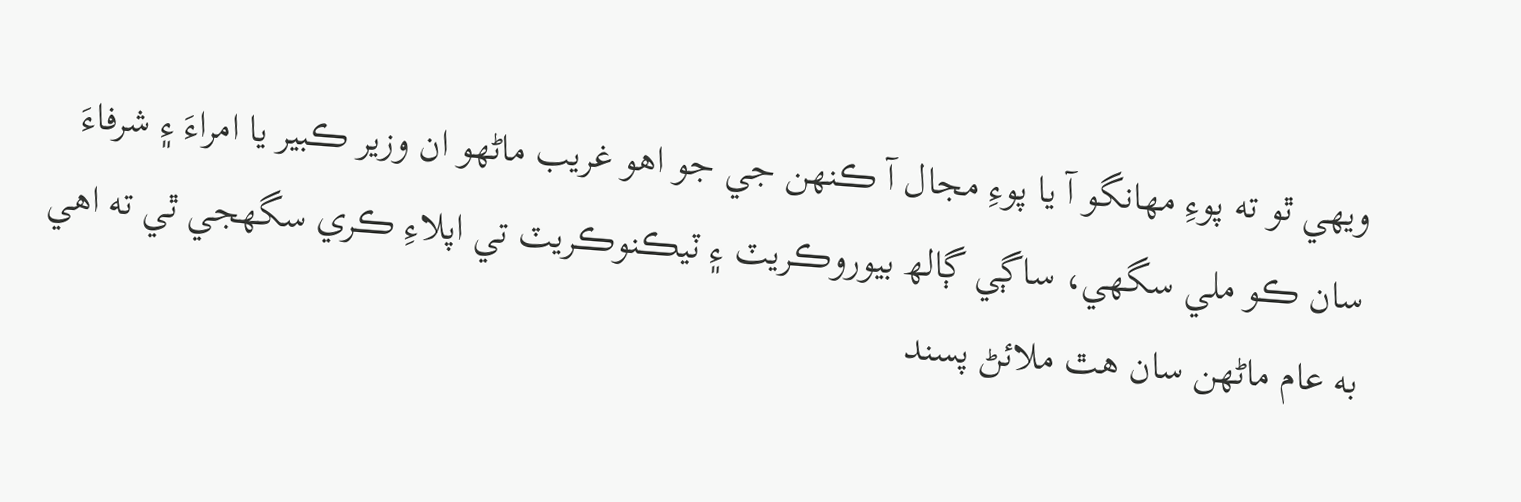ويهي ٿو ته پوءِ مهانگو آ يا پوءِ مجال آ ڪنهن جي جو اهو غريب ماڻهو ان وزير ڪبير يا امراءَ ۽ شرفاءَ سان ڪو ملي سگهي، ساڳي ڳالھ بيوروڪريٽ ۽ ٽيڪنوڪريٽ تي اپلاءِ ڪري سگهجي ٿي ته اهي به عام ماڻهن سان هٿ ملائڻ پسند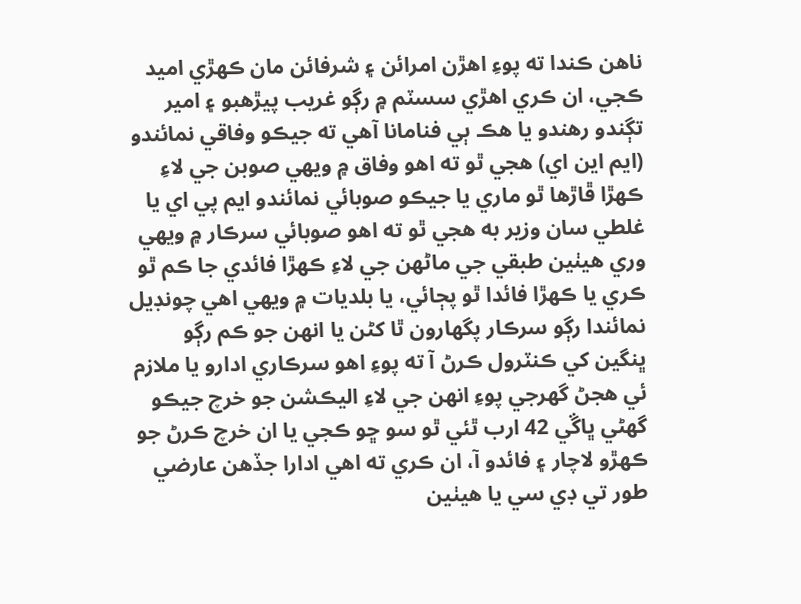ناهن ڪندا ته پوءِ اهڙن امرائن ۽ شرفائن مان ڪهڙي اميد ڪجي، ان ڪري اهڙي سسٽم ۾ رڳو غريب پيڙهبو ۽ امير تڳندو رهندو يا هڪ ٻي فنامانا آهي ته جيڪو وفاقي نمائندو (ايم اين اي) هجي ٿو ته اهو وفاق ۾ ويهي صوبن جي لاءِ ڪهڙا ڦاڙها ٿو ماري يا جيڪو صوبائي نمائندو ايم پي اي يا غلطي سان وزير به هجي ٿو ته اهو صوبائي سرڪار ۾ ويهي وري هيٺين طبقي جي ماڻهن جي لاءِ ڪهڙا فائدي جا ڪم ٿو ڪري يا ڪهڙا فائدا ٿو پڄائي، يا بلديات ۾ ويهي اهي چونڊيل نمائندا رڳو سرڪار پگهارون ٿا کڻن يا انهن جو ڪم رڳو ڀنگين کي ڪنٽرول ڪرڻ آ ته پوءِ اهو سرڪاري ادارو يا ملازم ئي هجڻ گهرجي پوءِ انهن جي لاءِ اليڪشن جو خرچ جيڪو گهڻي ڀاڱي 42 ارب ٿئي ٿو سو ڇو ڪجي يا ان خرچ ڪرڻ جو ڪهڙو لاچار ۽ فائدو آ، ان ڪري ته اهي ادارا جڏهن عارضي طور تي ڊي سي يا هيٺين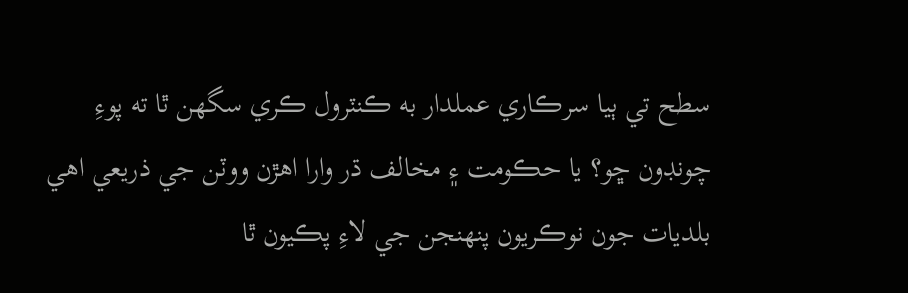سطح تي ٻيا سرڪاري عملدار به ڪنٽرول ڪري سگهن ٿا ته پوءِ چونڊون ڇو؟ يا حڪومت ۽ مخالف ڌر وارا اهڙن ووٽن جي ذريعي اهي بلديات جون نوڪريون پنهنجن جي لاءِ پڪيون ٿا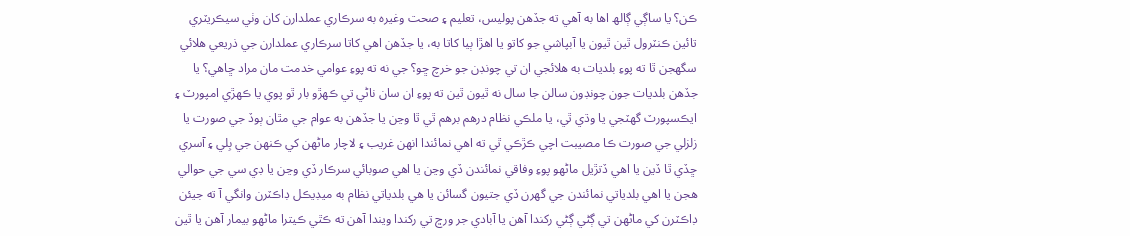ڪن؟ يا ساڳي ڳالھ اها به آهي ته جڏهن پوليس، تعليم ۽ صحت وغيره به سرڪاري عملدارن کان وٺي سيڪريٽري تائين ڪنٽرول ٿين ٿيون يا آبپاشي جو کاتو يا اهڙا ٻيا کاتا به، يا جڏهن اهي کاتا سرڪاري عملدارن جي ذريعي هلائي سگهجن ٿا ته پوءِ بلديات به هلائجي ان تي چونڊن جو خرچ ڇو؟ جي نه ته پوءِ عوامي خدمت مان مراد ڇاهي؟ يا جڏهن بلديات جون چونڊون سالن جا سال نه ٿيون ٿين ته پوءِ ان سان ناڻي تي ڪهڙو بار ٿو پوي يا ڪهڙي امپورٽ ۽ ايڪسپورٽ گهٽجي يا وڌي ٿي، يا ملڪي نظام درهم برهم ٿي ٿا وڃن يا جڏهن به عوام جي مٿان ٻوڏ جي صورت يا زلزلي جي صورت ڪا مصيبت اچي ڪڙڪي ٿي ته اهي نمائندا انهن غريب ۽ لاچار ماڻهن کي ڪنهن جي بِلي ۽ آسري ڇڏي ٿا ڏين يا اهي ڏتڙيل ماڻهو پوءِ وفاقي نمائندن ڏي وڃن يا اهي صوبائي سرڪار ڏي وڃن يا ڊي سي جي حوالي هجن يا اهي بلدياتي نمائندن جي گهرن ڏي جتيون گسائن يا هي بلدياتي نظام به ميڊيڪل ڊاڪٽرن وانگي آ ته جيئن ڊاڪٽرن کي ماڻهن تي ڳڻي ڳڻي رکندا آهن يا آبادي جر ورڇ تي رکندا ويندا آهن ته ڪٿي ڪيترا ماڻهو بيمار آهن يا ٿين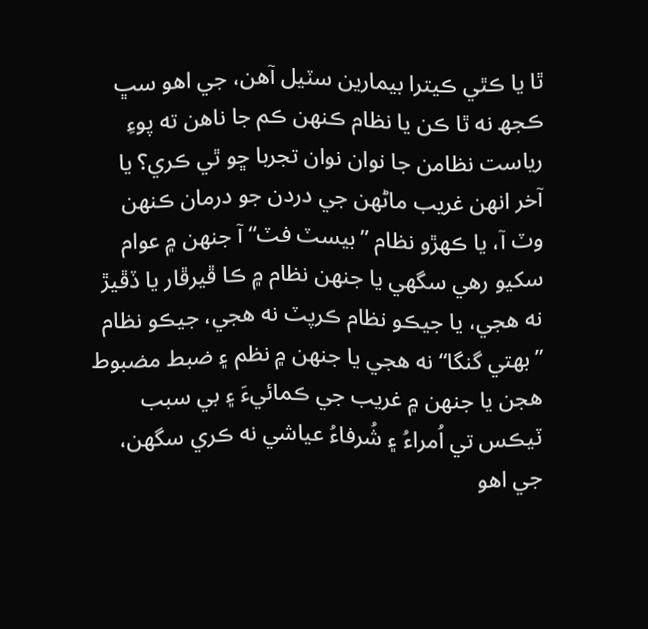ٿا يا ڪٿي ڪيترا بيمارين سٽيل آهن، جي اهو سڀ ڪجھ نه ٿا ڪن يا نظام ڪنهن ڪم جا ناهن ته پوءِ رياست نظامن جا نوان نوان تجربا ڇو ٿي ڪري؟ يا آخر انهن غريب ماڻهن جي دردن جو درمان ڪنهن وٽ آ، يا ڪهڙو نظام ”بيسٽ فٽ“ آ جنهن ۾ عوام سکيو رهي سگهي يا جنهن نظام ۾ ڪا ڦيرڦار يا ڏڦيڙ نه هجي، يا جيڪو نظام ڪرپٽ نه هجي، جيڪو نظام ”بهتي گنگا“ نه هجي يا جنهن ۾ نظم ۽ ضبط مضبوط هجن يا جنهن ۾ غريب جي ڪمائيءَ ۽ بي سبب ٽيڪس تي اُمراءُ ۽ شُرفاءُ عياشي نه ڪري سگهن، جي اهو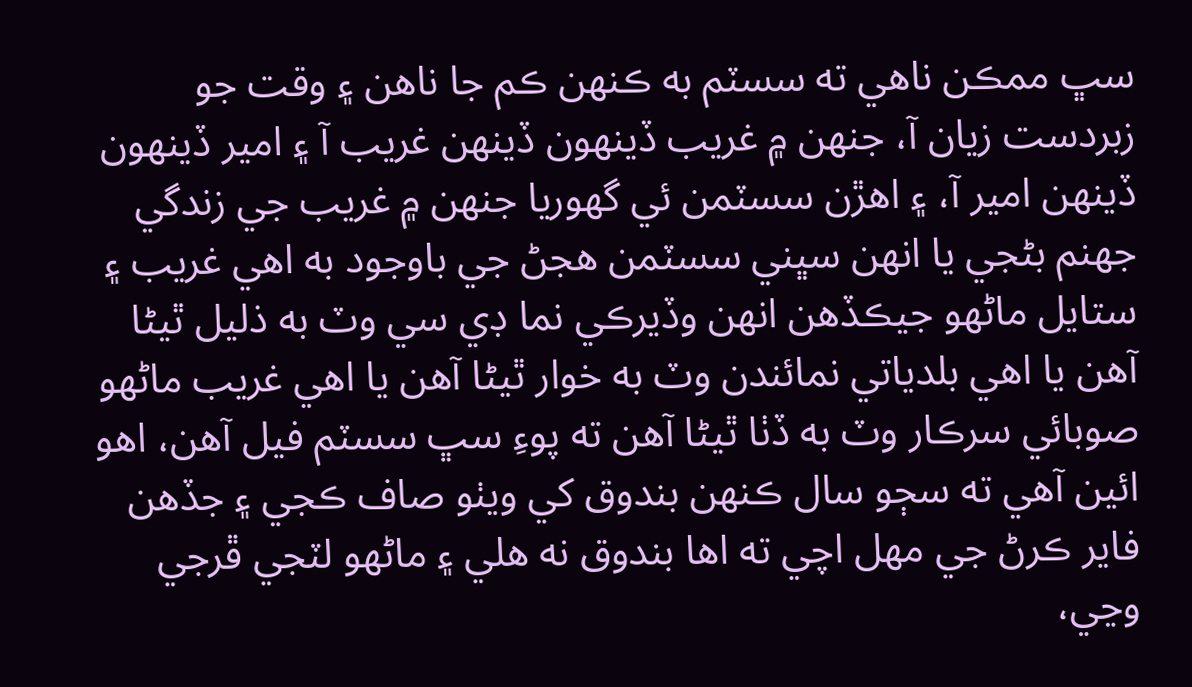سڀ ممڪن ناهي ته سسٽم به ڪنهن ڪم جا ناهن ۽ وقت جو زبردست زيان آ، جنهن ۾ غريب ڏينهون ڏينهن غريب آ ۽ امير ڏينهون ڏينهن امير آ، ۽ اهڙن سسٽمن ئي گهوريا جنهن ۾ غريب جي زندگي جهنم بڻجي يا انهن سڀني سسٽمن هجڻ جي باوجود به اهي غريب ۽ ستايل ماڻهو جيڪڏهن انهن وڏيرڪي نما ڊي سي وٽ به ذليل ٿيڻا آهن يا اهي بلدياتي نمائندن وٽ به خوار ٿيڻا آهن يا اهي غريب ماڻهو صوبائي سرڪار وٽ به ڏٺا ٿيڻا آهن ته پوءِ سڀ سسٽم فيل آهن، اهو ائين آهي ته سڄو سال ڪنهن بندوق کي ويٺو صاف ڪجي ۽ جڏهن فاير ڪرڻ جي مهل اچي ته اها بندوق نه هلي ۽ ماڻهو لٽجي ڦرجي وڃي،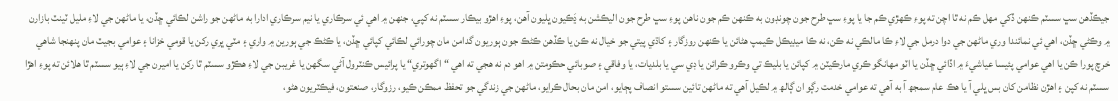جيڪڏهن سڀ سسٽم ڪنهن ڏکي مهل ڪم نه ٿا اچن ته پوءِ ڪهڙي ڪم جا يا پوءِ سڀ طرح جون چونڊون به ڪنهن ڪم جون ناهن پوءِ سڀ طرح جون اليڪشن به ڍَڪيون ڀليون آهن، پوءِ اهڙو بيڪار سسٽم نه کپي، جنهن ۾ اهي ئي سرڪاري يا نيم سرڪاري ادارا به ماڻهن جو راشن لڪائي ڇڏن، يا ماڻهن جي لاءِ مليل ٽينٽ بازارن ۾ وڪڻي ڇڏن، اهي ئي نمائندا وري ماڻهن جي دوا درمل جي لاءِ ڪا مالڪي نه ڪن، نه ڪا ميڊيڪل ڪيمپ هڻائن يا ڪنهن روزگار ۽ کاڌي پيتي جو خيال نه ڪن يا ڪڏهن ڪڻڪ جون ٻوريون گدامن مان چورائي لڪائي کپائي ڇڏن، يا ڪڻڪ جي ٻورين ۾ واري ۽ مٽي ڀري رکن يا قومي خزانا ۽ عوامي بجيٽ مان پنهنجا شاهي خرچ پورا ڪن يا اهي عوامي پئيسا عياشيءَ ۾ اڏائي ڇڏن يا اٽو مهانگو ڪري مارڪيٽن ۾ کپائن يا بليڪ تي وڪرو ڪرائن يا ڊي سي يا بلديات، يا وفاقي ۽ صوبائي حڪومتن ۾ اهو دم نه هجي ته اهي “اگهوتري“ يا پرائيس ڪنٽرول آڻي سگهن يا غريبن جي لاءِ هڪڙو سسٽم ٿا رکن يا اميرن جي لاءِ ٻيو سسٽم ٿا هلائن ته پوءِ اهڙا سسٽم نه کپن ۽ اهڙن نظامن کان بس ڀلي آ يا هڪ عام سمجھ آ به آهي ته عوامي خدمت رڳو ان ڳالھ ۾ لڪيل آهي ته ماڻهن تائين سستو انصاف پڄايو، امن مان بحال ڪرايو، ماڻهن جي زندگي جو تحفظ ممڪن ڪيو، رزوگار، صنعتون، فيڪٽريون هڻو،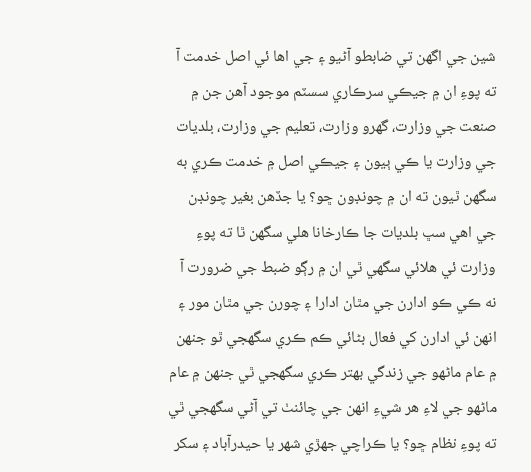شين جي اگهن تي ضابطو آڻيو ۽ جي اها ئي اصل خدمت آ ته پوءِ ان ۾ جيڪي سرڪاري سسٽم موجود آهن جن ۾ صنعت جي وزارت، گهرو وزارت، تعليم جي وزارت، بلديات جي وزارت يا ڪي ٻيون ۽ جيڪي اصل ۾ خدمت ڪري به سگهن ٿيون ته ان ۾ چونڊون ڇو؟ يا جڏهن بغير چونڊن جي اهي سڀ بلديات جا ڪارخانا هلي سگهن ٿا ته پوءِ وزارت ئي هلائي سگهي ٿي ان ۾ رڳو ضبط جي ضرورت آ نه ڪي ڪو ادارن جي مٿان ادارا ۽ چورن جي مٿان مور ۽ انهن ئي ادارن کي فعال بڻائي ڪم ڪري سگهجي ٿو جنهن ۾ عام ماڻهو جي زندگي بهتر ڪري سگهجي ٿي جنهن ۾ عام ماڻهو جي لاءِ هر شيءِ انهن جي چائنٺ تي آڻي سگهجي ٿي ته پوءِ نظام ڇو؟ يا ڪراچي جهڙي شهر يا حيدرآباد ۽ سکر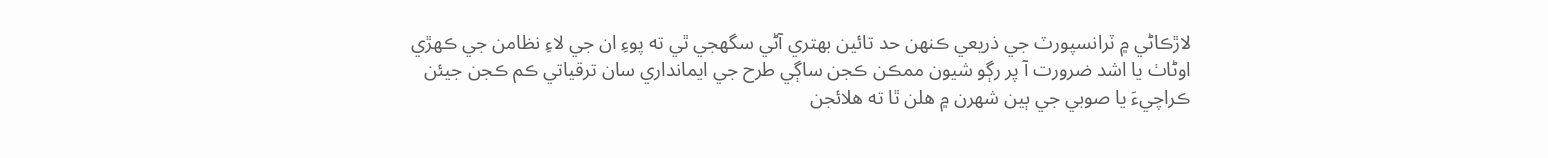لاڙڪاڻي ۾ ٽرانسپورٽ جي ذريعي ڪنهن حد تائين بهتري آڻي سگهجي ٿي ته پوءِ ان جي لاءِ نظامن جي ڪهڙي اوڻاٺ يا اشد ضرورت آ پر رڳو شيون ممڪن ڪجن ساڳي طرح جي ايمانداري سان ترقياتي ڪم ڪجن جيئن ڪراچيءَ يا صوبي جي ٻين شهرن ۾ هلن ٿا ته هلائجن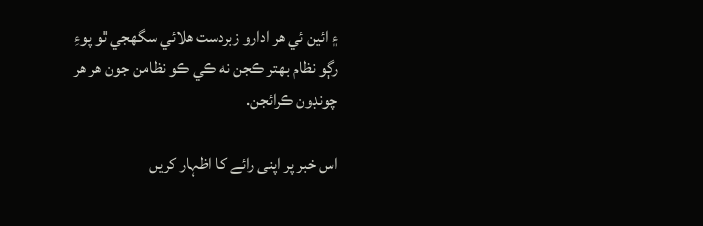۽ ائين ئي هر ادارو زبردست هلائي سگهجي ٿو پوءِ رڳو نظام بهتر ڪجن نه ڪي ڪو نظامن جون هر هر چونڊون ڪرائجن.

اس خبر پر اپنی رائے کا اظہار کریں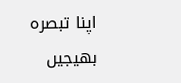اپنا تبصرہ بھیجیں